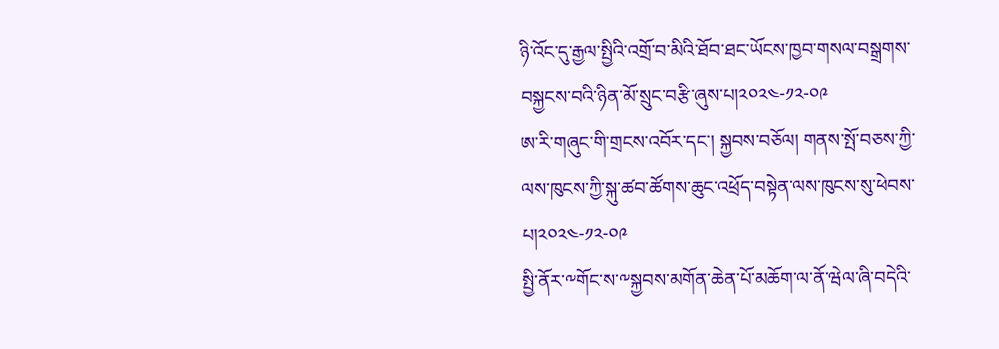ཉི་འོང་དུ་རྒྱལ་སྤྱིའི་འགྲོ་བ་མིའི་ཐོབ་ཐང་ཡོངས་ཁྱབ་གསལ་བསྒྲགས་བསྐྱངས་བའི་ཉིན་མོ་སྲུང་བརྩི་ཞུས་པ།༢༠༢༤-༡༢-༠༩
ཨ་རི་གཞུང་གི་གྲངས་འབོར་དང་། སྐྱབས་བཅོལ། གནས་སྤོ་བཅས་ཀྱི་ལས་ཁུངས་ཀྱི་སྐུ་ཚབ་ཚོགས་ཆུང་འཕྲོད་བསྟེན་ལས་ཁུངས་སུ་ཕེབས་པ།༢༠༢༤-༡༢-༠༩
སྤྱི་ནོར་༸གོང་ས་༸སྐྱབས་མགོན་ཆེན་པོ་མཆོག་ལ་ནོ་ཝེལ་ཞི་བདེའི་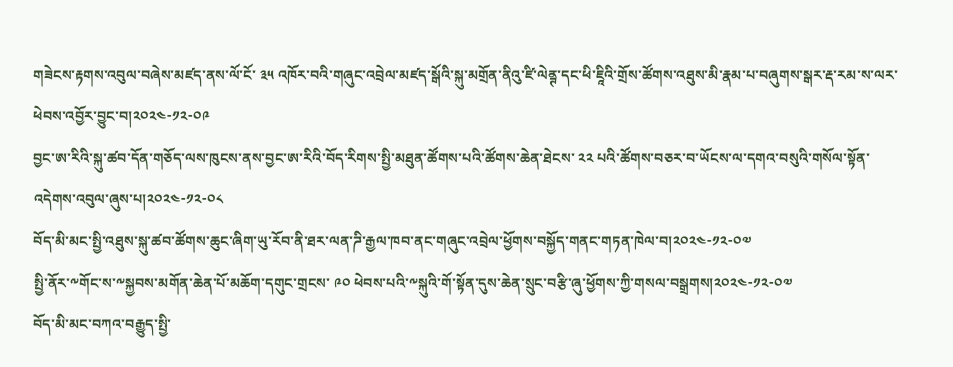གཟེངས་རྟགས་འབུལ་བཞེས་མཛད་ནས་ལོ་ངོ་ ༣༥ འཁོར་བའི་གཞུང་འབྲེལ་མཛད་སྒོའི་སྐུ་མགྲོན་ནིའུ་ཛི་ལེནྚ་དང་ཕི་ཇཱིའི་གྲོས་ཚོགས་འཐུས་མི་རྣམ་པ་བཞུགས་སྒར་རྡ་རམ་ས་ལར་ཕེབས་འབྱོར་བྱུང་བ།༢༠༢༤-༡༢-༠༩
བྱང་ཨ་རིའི་སྐུ་ཚབ་དོན་གཅོད་ལས་ཁུངས་ནས་བྱང་ཨ་རིའི་བོད་རིགས་སྤྱི་མཐུན་ཚོགས་པའི་ཚོགས་ཆེན་ཐེངས་ ༢༢ པའི་ཚོགས་བཅར་བ་ཡོངས་ལ་དགའ་བསུའི་གསོལ་སྟོན་འདེགས་འབུལ་ཞུས་པ།༢༠༢༤-༡༢-༠༨
བོད་མི་མང་སྤྱི་འཐུས་སྐུ་ཚབ་ཚོགས་ཆུང་ཞིག་ཡུ་རོབ་ནི་ཐར་ལན་ཌི་རྒྱལ་ཁབ་ནང་གཞུང་འབྲེལ་ཕྱོགས་བསྐྱོད་གནང་གཏན་ཁེལ་བ།༢༠༢༤-༡༢-༠༧
སྤྱི་ནོར་༸གོང་ས་༸སྐྱབས་མགོན་ཆེན་པོ་མཆོག་དགུང་གྲངས་ ༩༠ ཕེབས་པའི་༸སྐུའི་གོ་སྟོན་དུས་ཆེན་སྲུང་བརྩི་ཞུ་ཕྱོགས་ཀྱི་གསལ་བསྒྲགས།༢༠༢༤-༡༢-༠༧
བོད་མི་མང་བཀའ་བརྒྱུད་སྤྱི་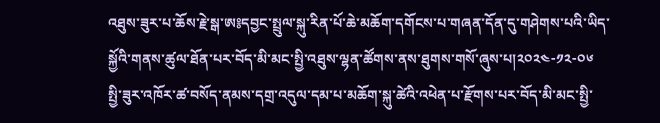འཐུས་ཟུར་པ་ཆོས་རྗེ་སྒ་ཨ༔དབྱང་སྤྲུལ་སྐུ་རིན་པོ་ཆེ་མཆོག་དགོངས་པ་གཞན་དོན་དུ་གཤེགས་པའི་ཡིད་སྐྱོའི་གནས་ཚུལ་ཐོན་པར་བོད་མི་མང་སྤྱི་འཐུས་ལྷན་ཚོགས་ནས་ཐུགས་གསོ་ཞུས་པ།༢༠༢༤-༡༢-༠༦
སྤྱི་ཟུར་འཁོར་ཚ་བསོད་ནམས་དགྲ་འདུལ་དམ་པ་མཆོག་སྐུ་ཚེའི་འཕེན་པ་རྫོགས་པར་བོད་མི་མང་སྤྱི་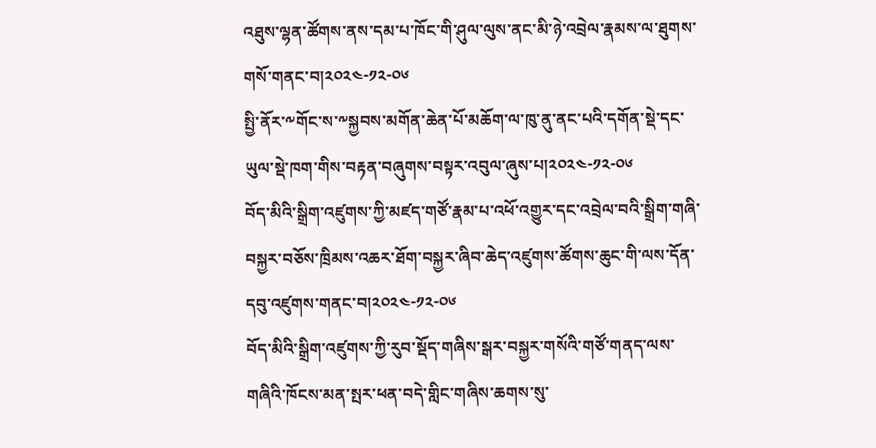འཐུས་ལྷན་ཚོགས་ནས་དམ་པ་ཁོང་གི་ཤུལ་ལུས་ནང་མི་ཉེ་འབྲེལ་རྣམས་ལ་ཐུགས་གསོ་གནང་བ།༢༠༢༤-༡༢-༠༦
སྤྱི་ནོར་༸གོང་ས་༸སྐྱབས་མགོན་ཆེན་པོ་མཆོག་ལ་ཁུ་ནུ་ནང་པའི་དགོན་སྡེ་དང་ཡུལ་སྡེ་ཁག་གིས་བརྟན་བཞུགས་བསྟར་འབུལ་ཞུས་པ།༢༠༢༤-༡༢-༠༦
བོད་མིའི་སྒྲིག་འཛུགས་ཀྱི་མཛད་གཙོ་རྣམ་པ་འཕོ་འགྱུར་དང་འབྲེལ་བའི་སྒྲིག་གཞི་བསྐྱར་བཅོས་ཁྲིམས་འཆར་ཐོག་བསྐྱར་ཞིབ་ཆེད་འཛུགས་ཚོགས་ཆུང་གི་ལས་དོན་དབུ་འཛུགས་གནང་བ།༢༠༢༤-༡༢-༠༦
བོད་མིའི་སྒྲིག་འཛུགས་ཀྱི་རུབ་སྡོད་གཞིས་སྒར་བསྐྱར་གསོའི་གཙོ་གནད་ལས་གཞིའི་ཁོངས་མན་སྤར་ཕན་བདེ་གླིང་གཞིས་ཆགས་སུ་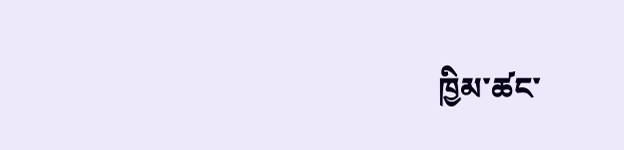ཁྱིམ་ཚང་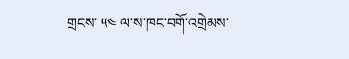གྲངས་ ༥༤ ལ་ས་ཁང་བགོ་འགྲེམས་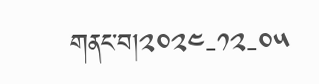གནང་བ།༢༠༢༤-༡༢-༠༥